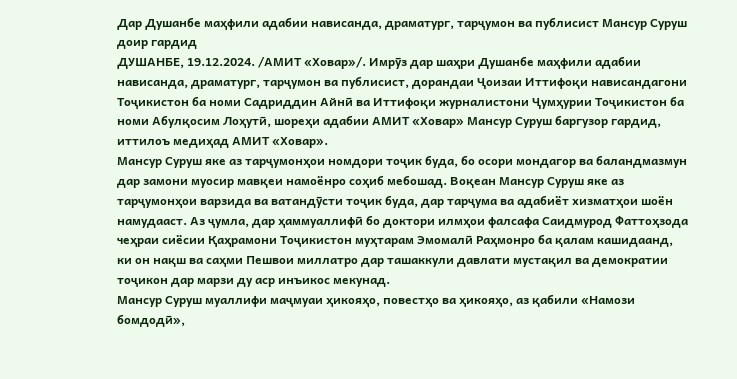Дар Душанбе маҳфили адабии нависанда, драматург, тарҷумон ва публисист Мансур Суруш доир гардид
ДУШАНБЕ, 19.12.2024. /АМИТ «Ховар»/. Имрӯз дар шаҳри Душанбе маҳфили адабии нависанда, драматург, тарҷумон ва публисист, дорандаи Ҷоизаи Иттифоқи нависандагони Тоҷикистон ба номи Садриддин Айнӣ ва Иттифоқи журналистони Ҷумҳурии Тоҷикистон ба номи Абулқосим Лоҳутӣ, шореҳи адабии АМИТ «Ховар» Мансур Суруш баргузор гардид, иттилоъ медиҳад АМИТ «Ховар».
Мансур Суруш яке аз тарҷумонҳои номдори тоҷик буда, бо осори мондагор ва баландмазмун дар замони муосир мавқеи намоёнро соҳиб мебошад. Воқеан Мансур Суруш яке аз тарҷумонҳои варзида ва ватандӯсти тоҷик буда, дар тарҷума ва адабиёт хизматҳои шоён намудааст. Аз ҷумла, дар ҳаммуаллифӣ бо доктори илмҳои фалсафа Саидмурод Фаттоҳзода чеҳраи сиёсии Қаҳрамони Тоҷикистон муҳтарам Эмомалӣ Раҳмонро ба қалам кашидаанд, ки он нақш ва саҳми Пешвои миллатро дар ташаккули давлати мустақил ва демократии тоҷикон дар марзи ду аср инъикос мекунад.
Мансур Суруш муаллифи маҷмуаи ҳикояҳо, повестҳо ва ҳикояҳо, аз қабили «Намози бомдодӣ»,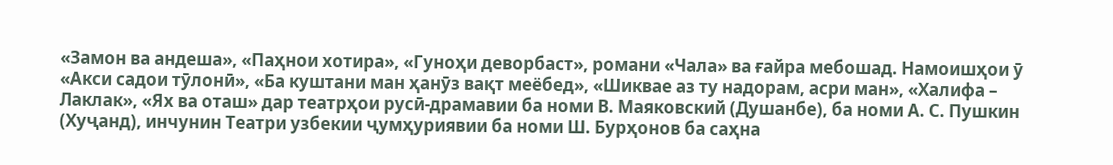«Замон ва андеша», «Паҳнои хотира», «Гуноҳи деворбаст», романи «Чала» ва ғайра мебошад. Намоишҳои ӯ «Акси садои тӯлонӣ», «Ба куштани ман ҳанӯз вақт меёбед», «Шиквае аз ту надорам, асри ман», «Халифа – Лаклак», «Ях ва оташ» дар театрҳои русӣ-драмавии ба номи В. Маяковский (Душанбе), ба номи А. С. Пушкин (Хуҷанд), инчунин Театри узбекии ҷумҳуриявии ба номи Ш. Бурҳонов ба саҳна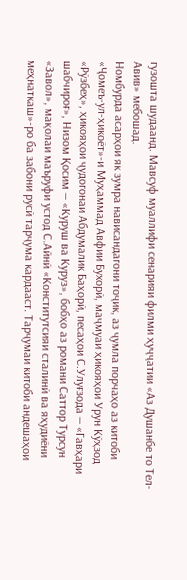гузошта шудаанд. Мавсуф муаллифи сенарияи филми ҳуҷҷатии «Аз Душанбе то Тел-Авив» мебошад.
Номбурда асарҳои як зумра нависандагони тоҷик, аз ҷумла порчаҳо аз китоби «Ҷомеъ-ул-ҳикоёт»-и Муҳаммад Авфии Бухорӣ, маҷмуаи ҳикояҳои Урун Кӯҳзод «Рӯзбеҳ», ҳикояҳои ҷудогонаи Абдумалик Баҳорӣ, песаҳои С.Улуғзода — «Гавҳари шабчироғ», Низом Қосим — «Куруш ва Куруз», бобҳо аз романи Саттор Турсун «Завол», мақолаи маъруфи устод С.Айнӣ «Конститутсияи сталинӣ ва яҳудиёни меҳнаткаш»-ро ба забони русӣ тарҷума кардааст. Тарҷумаи китоби андешаҳои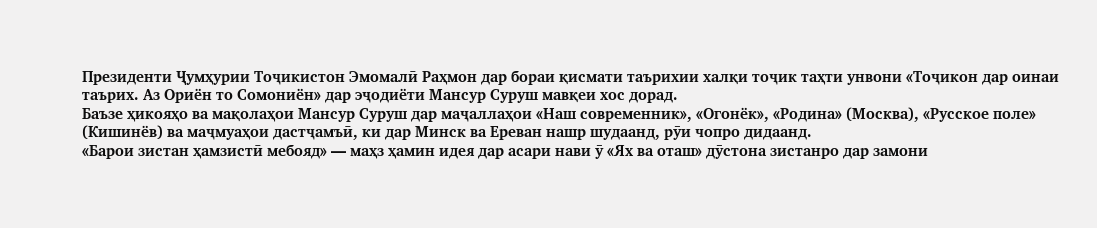Президенти Ҷумҳурии Тоҷикистон Эмомалӣ Раҳмон дар бораи қисмати таърихии халқи тоҷик таҳти унвони «Тоҷикон дар оинаи таърих. Аз Ориён то Сомониён» дар эҷодиёти Мансур Суруш мавқеи хос дорад.
Баъзе ҳикояҳо ва мақолаҳои Мансур Суруш дар маҷаллаҳои «Наш современник», «Огонёк», «Родина» (Москва), «Русское поле» (Кишинёв) ва маҷмуаҳои дастҷамъӣ, ки дар Минск ва Ереван нашр шудаанд, рӯи чопро дидаанд.
«Барои зистан ҳамзистӣ мебояд» — маҳз ҳамин идея дар асари нави ӯ «Ях ва оташ» дӯстона зистанро дар замони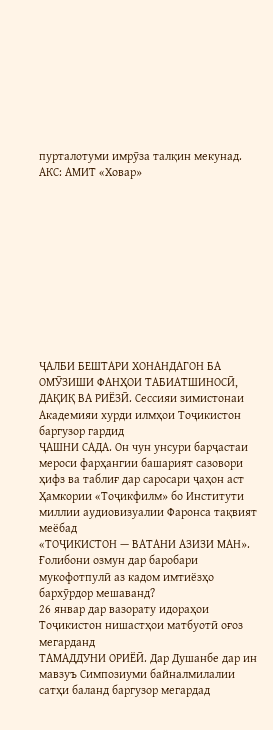пурталотуми имрӯза талқин мекунад.
АКС: АМИТ «Ховар»











ҶАЛБИ БЕШТАРИ ХОНАНДАГОН БА ОМӮЗИШИ ФАНҲОИ ТАБИАТШИНОСӢ, ДАҚИҚ ВА РИЁЗӢ. Сессияи зимистонаи Академияи хурди илмҳои Тоҷикистон баргузор гардид
ҶАШНИ САДА. Он чун унсури барҷастаи мероси фарҳангии башарият сазовори ҳифз ва таблиғ дар саросари ҷаҳон аст
Ҳамкории «Тоҷикфилм» бо Институти миллии аудиовизуалии Фаронса тақвият меёбад
«ТОҶИКИСТОН — ВАТАНИ АЗИЗИ МАН». Ғолибони озмун дар баробари мукофотпулӣ аз кадом имтиёзҳо бархӯрдор мешаванд?
26 январ дар вазорату идораҳои Тоҷикистон нишастҳои матбуотӣ оғоз мегарданд
ТАМАДДУНИ ОРИЁӢ. Дар Душанбе дар ин мавзуъ Симпозиуми байналмилалии сатҳи баланд баргузор мегардад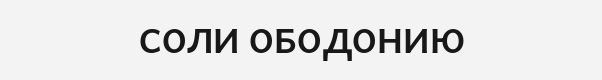СОЛИ ОБОДОНИЮ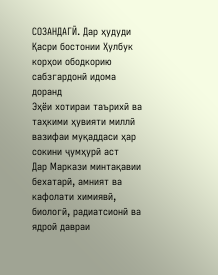СОЗАНДАГӢ. Дар ҳудуди Қасри бостонии Ҳулбук корҳои ободкорию сабзгардонӣ идома доранд
Эҳёи хотираи таърихӣ ва таҳкими ҳувияти миллӣ вазифаи муқаддаси ҳар сокини ҷумҳурӣ аст
Дар Маркази минтақавии бехатарӣ, амният ва кафолати химиявӣ, биологӣ, радиатсионӣ ва ядроӣ давраи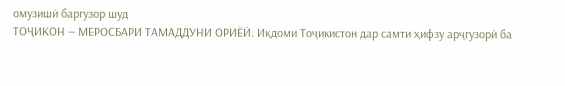омузишӣ баргузор шуд
ТОҶИКОН — МЕРОСБАРИ ТАМАДДУНИ ОРИЁӢ. Иқдоми Тоҷикистон дар самти ҳифзу арҷгузорӣ ба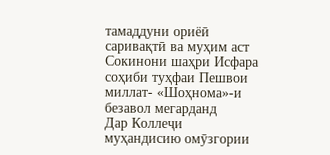тамаддуни ориёӣ саривақтӣ ва муҳим аст
Сокинони шаҳри Исфара соҳиби туҳфаи Пешвои миллат- «Шоҳнома»-и безавол мегарданд
Дар Коллеҷи муҳандисию омӯзгории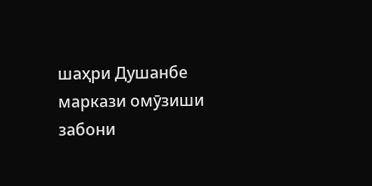шаҳри Душанбе маркази омӯзиши забони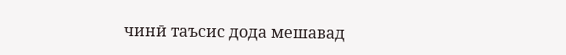чинӣ таъсис дода мешавад